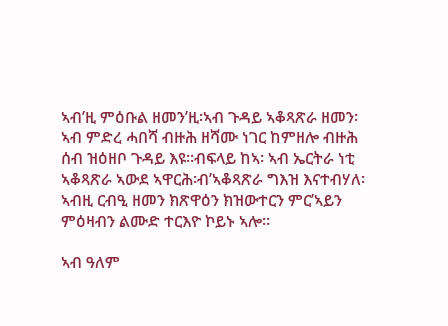ኣብ’ዚ ምዕቡል ዘመን’ዚ፡ኣብ ጉዳይ ኣቆጻጽራ ዘመን፡ ኣብ ምድረ ሓበሻ ብዙሕ ዘሻሙ ነገር ከምዘሎ ብዙሕ ሰብ ዝዕዘቦ ጉዳይ እዩ።ብፍላይ ከኣ፡ ኣብ ኤርትራ ነቲ ኣቆጻጽራ ኣውደ ኣዋርሕ፡ብ’ኣቆጻጽራ ግእዝ እናተብሃለ፡ ኣብዚ ርብዒ ዘመን ክጽዋዕን ክዝውተርን ምር’ኣይን ምዕዛብን ልሙድ ተርእዮ ኮይኑ ኣሎ።

ኣብ ዓለም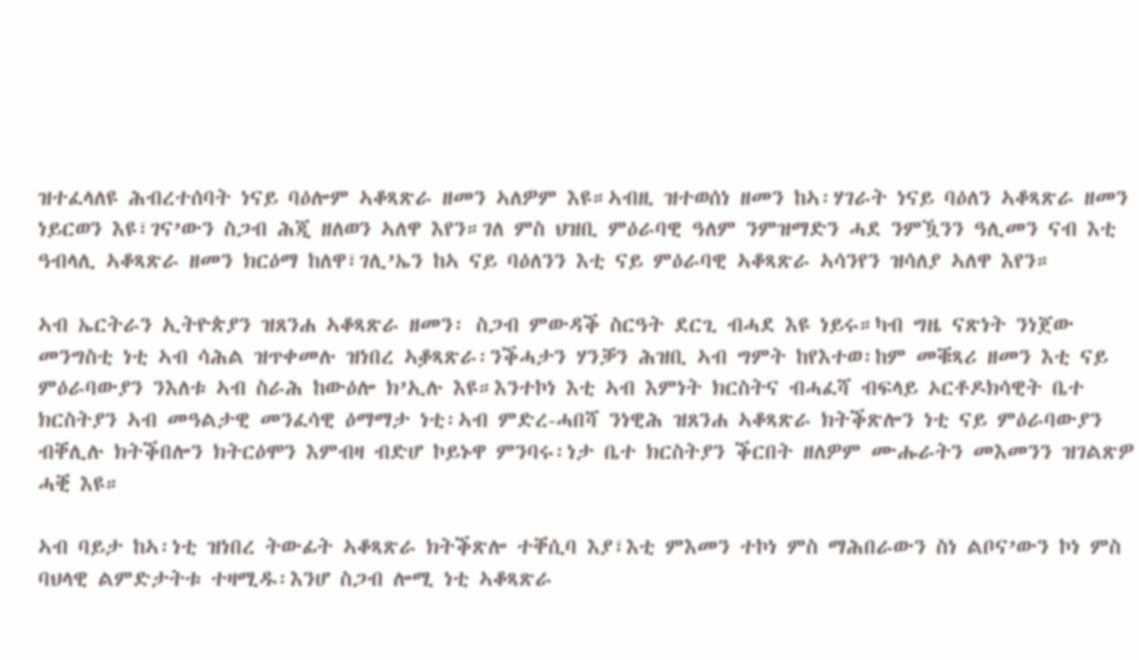ዝተፈላለዩ ሕብረተሰባት ነናይ ባዕሎም ኣቆጻጽራ ዘመን ኣለዎም እዩ።ኣብዚ ዝተወሰነ ዘመን ከኣ፡ሃገራት ነናይ ባዕለን ኣቆጻጽራ ዘመን ነይርወን እዩ፣ገና’ውን ስጋብ ሕጂ ዘለወን ኣለዋ እየን።ገለ ምስ ህዝቢ ምዕራባዊ ዓለም ንምዝማድን ሓደ ንምዃንን ዓሊመን ናብ እቲ ዓብላሊ ኣቆጻጽራ ዘመን ክርዕማ ከለዋ፣ገሊ’ኤን ከኣ ናይ ባዕለንን እቲ ናይ ምዕራባዊ ኣቆጻጽራ ኣሳንየን ዝሳለያ ኣለዋ እየን።

ኣብ ኤርትራን ኢትዮጵያን ዝጸንሐ ኣቆጻጽራ ዘመን፡ ስጋብ ምውዳቕ ስርዓት ደርጊ ብሓደ እዩ ነይሩ።ካብ ግዜ ናጽነት ንነጀው መንግስቲ ነቲ ኣብ ሳሕል ዝጥቀመሉ ዝነበረ ኣቇጻጽራ፡ንቕሓታን ሃንቓን ሕዝቢ ኣብ ግምት ከየእተወ፡ከም መቑጻሪ ዘመን እቲ ናይ ምዕራባውያን ንእለቱ ኣብ ስራሕ ከውዕሎ ክ’ኢሉ እዩ።እንተኮነ እቲ ኣብ እምነት ክርስትና ብሓፈሻ ብፍላይ ኦርቶዶክሳዊት ቤተ ክርስትያን ኣብ መዓልታዊ መንፈሳዊ ዕማማታ ነቲ፡ኣብ ምድረ-ሓበሻ ንነዊሕ ዝጸንሐ ኣቆጻጽራ ክትቕጽሎን ነቲ ናይ ምዕራባውያን ብቐሊሉ ክትቕበሎን ክትርዕሞን እምብዛ ብድሆ ኮይኑዋ ምንባሩ፡ነታ ቤተ ክርስትያን ቕርበት ዘለዎም ሙሑራትን መእመንን ዝገልጽዎ ሓቒ እዩ።

ኣብ ባይታ ከኣ፡ነቲ ዝነበረ ትውፊት ኣቆጻጽራ ክትቕጽሎ ተቐሲባ እያ፣እቲ ምእመን ተኮነ ምስ ማሕበራውን ስነ ልቦና’ውን ኮነ ምስ ባህላዊ ልምድታትቱ ተዛሚዱ፡እንሆ ስጋብ ሎሚ ነቲ ኣቆጻጽራ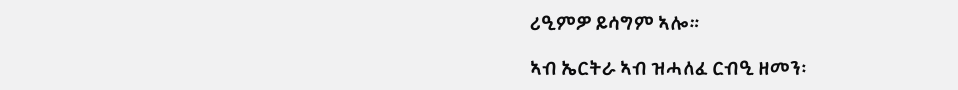ሪዒምዎ ይሳግም ኣሎ።

ኣብ ኤርትራ ኣብ ዝሓለፈ ርብዒ ዘመን፡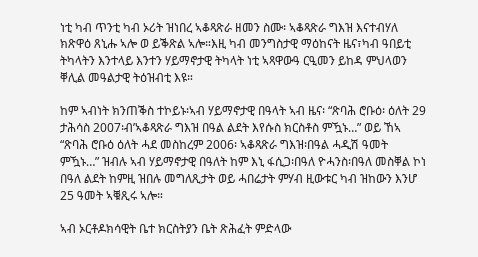ነቲ ካብ ጥንቲ ካብ ኦሪት ዝነበረ ኣቆጻጽራ ዘመን ስሙ፡ ኣቆጻጽራ ግእዝ እናተብሃለ ክጽዋዕ ጸኒሑ ኣሎ ወ ይቕጽል ኣሎ።እዚ ካብ መንግስታዊ ማዕከናት ዜና፣ካብ ዓበይቲ ትካላትን እንተላይ እንተን ሃይማኖታዊ ትካላት ነቲ ኣጻዋውዓ ርዒመን ይከዳ ምህላወን ቐሊል መዓልታዊ ትዕዝብቲ እዩ።

ከም ኣብነት ክንጠቕስ ተኮይኑ፡ኣብ ሃይማኖታዊ በዓላት ኣብ ዜና፡ “ጽባሕ ሮቡዕ፡ ዕለት 29 ታሕሳስ 2007፡ብ’ኣቆጻጽራ ግእዝ በዓል ልደት እየሱስ ክርስቶስ ምዃኑ…” ወይ ኸኣ “ጽባሕ ሮቡዕ ዕለት ሓደ መስከረም 2006፡ ኣቆጻጽራ ግእዝ፡በዓል ሓዲሽ ዓመት ምዃኑ…” ዝብሉ ኣብ ሃይማኖታዊ በዓለት ከም እኒ ፋሲጋ፡በዓለ ዮሓንስ፡በዓለ መስቐል ኮነ በዓለ ልደት ከምዚ ዝበሉ መግለጺታት ወይ ሓበሬታት ምሃብ ዚውቱር ካብ ዝከውን እንሆ 25 ዓመት ኣቑጺሩ ኣሎ።

ኣብ ኦርቶዶክሳዊት ቤተ ክርስትያን ቤት ጽሕፈት ምድላው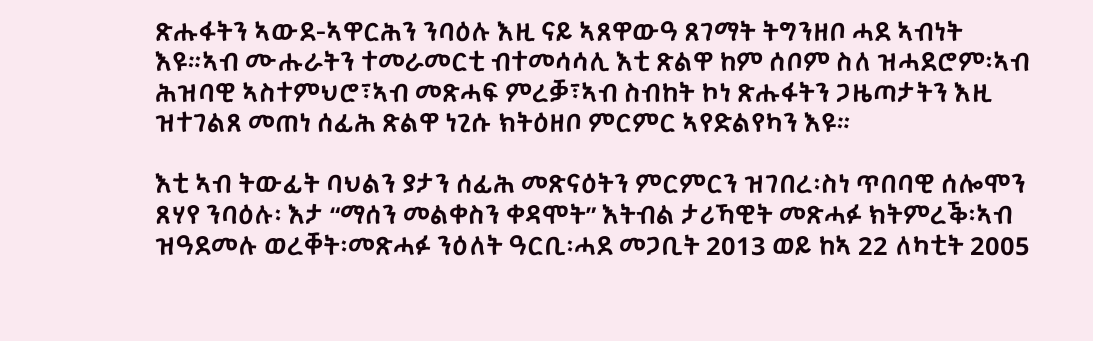ጽሑፋትን ኣውደ-ኣዋርሕን ንባዕሉ እዚ ናይ ኣጸዋውዓ ጸገማት ትግንዘቦ ሓደ ኣብነት እዩ።ኣብ ሙሑራትን ተመራመርቲ ብተመሳሳሊ እቲ ጽልዋ ከም ሰቦም ስለ ዝሓደሮም፡ኣብ ሕዝባዊ ኣስተምህሮ፣ኣብ መጽሓፍ ምረቓ፣ኣብ ስብከት ኮነ ጽሑፋትን ጋዜጣታትን እዚ ዝተገልጸ መጠነ ሰፊሕ ጽልዋ ነጊሱ ክትዕዘቦ ምርምር ኣየድልየካን እዩ።

እቲ ኣብ ትውፊት ባህልን ያታን ሰፊሕ መጽናዕትን ምርምርን ዝገበረ፡ስነ ጥበባዊ ሰሎሞን ጸሃየ ንባዕሉ፡ እታ “ማሰን መልቀስን ቀዳሞት” እትብል ታሪኻዊት መጽሓፉ ክትምረቕ፡ኣብ ዝዓደመሉ ወረቐት፡መጽሓፉ ንዕለት ዓርቢ፡ሓደ መጋቢት 2013 ወይ ከኣ 22 ለካቲት 2005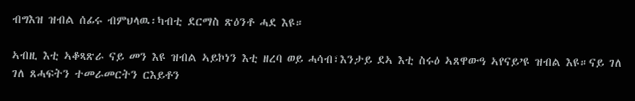ብግእዝ ዝብል ሰፊሩ ብምህላዉ፡ካብቲ ደርማስ ጽዕንቶ ሓደ እዩ።

ኣብዚ እቲ ኣቆጻጽራ ናይ መን እዩ ዝብል ኣይኮነን እቲ ዘረባ ወይ ሓሳብ፣እንታይ ደኣ እቲ ስሩዕ ኣጸዋውዓ ኣየናይ’ዩ ዝብል እዩ።ናይ ገለ ገለ ጸሓፍትን ተመራመርትን ርእይቶን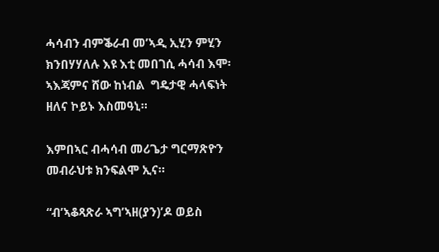ሓሳብን ብምቕራብ መ’ኣዲ ኢሂን ምሂን ክንበሃሃለሉ እዩ እቲ መበገሲ ሓሳብ እሞ፡ ኣእጃምና ሸው ከነብል  ግዴታዊ ሓላፍነት ዘለና ኮይኑ እስመዓኒ።

እምበኣር ብሓሳብ መሪጌታ ግርማጽዮን መብራህቱ ክንፍልሞ ኢና።

“ብ’ኣቆጻጽራ ኣግ’ኣዘ(ያን)’ዶ ወይስ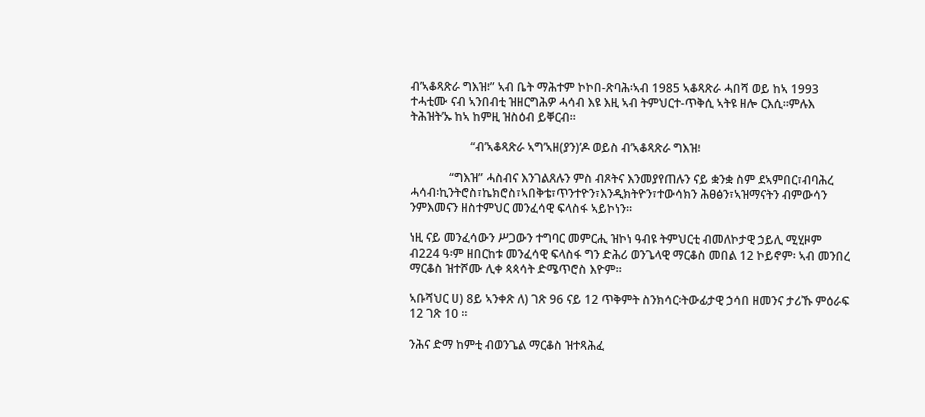ብ’ኣቆጻጽራ ግእዝ፧” ኣብ ቤት ማሕተም ኮኮበ-ጽባሕ፡ኣብ 1985 ኣቆጻጽራ ሓበሻ ወይ ከኣ 1993 ተሓቲሙ ናብ ኣንበብቲ ዝዘርግሕዎ ሓሳብ እዩ እዚ ኣብ ትምህርተ-ጥቅሲ ኣትዩ ዘሎ ርእሲ።ምሉእ ትሕዝት’ኡ ከኣ ከምዚ ዝስዕብ ይቐርብ።

                    “ብ’ኣቆጻጽራ ኣግ’ኣዘ(ያን)’ዶ ወይስ ብ’ኣቆጻጽራ ግእዝ፧

             “ግእዝ” ሓስብና እንገልጸሉን ምስ ብጾትና እንመያየጠሉን ናይ ቋንቋ ስም ደኣምበር፣ብባሕረ ሓሳብ፡ኪንትሮስ፣ኬክሮስ፣ኣበቅቴ፣ጥንተዮን፣እንዲክትዮን፣ተውሳክን ሕፀፅን፣ኣዝማናትን ብምውሳን ንምእመናን ዘስተምህር መንፈሳዊ ፍላስፋ ኣይኮነን።

ነዚ ናይ መንፈሳውን ሥጋውን ተግባር መምርሒ ዝኮነ ዓብዩ ትምህርቲ ብመለኮታዊ ኃይሊ ሚሂዞም ብ224 ዓ፡ም ዘበርከቱ መንፈሳዊ ፍላስፋ ግን ድሕሪ ወንጌላዊ ማርቆስ መበል 12 ኮይኖም፡ ኣብ መንበረ ማርቆስ ዝተሾሙ ሊቀ ጳጳሳት ድሜጥሮስ እዮም።

ኣቡሻህር ሀ) 8ይ ኣንቀጽ ለ) ገጽ 96 ናይ 12 ጥቅምት ስንክሳር፡ትውፊታዊ ኃሳበ ዘመንና ታሪኹ ምዕራፍ 12 ገጽ 10 ።

ንሕና ድማ ከምቲ ብወንጌል ማርቆስ ዝተጻሕፈ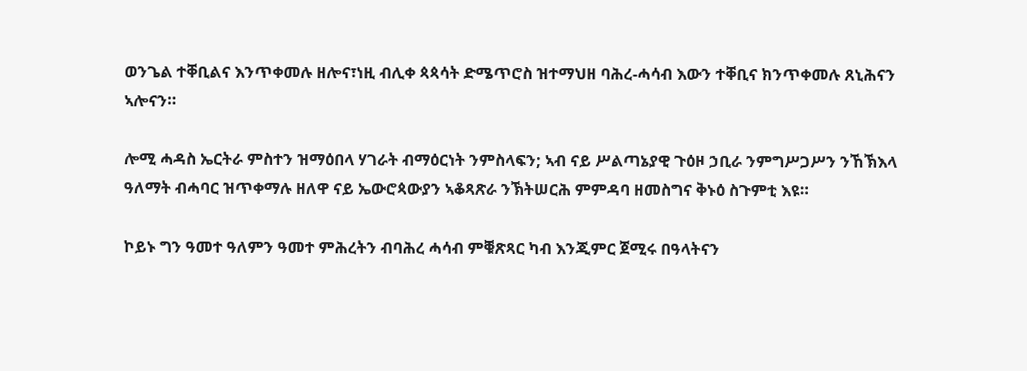ወንጌል ተቐቢልና እንጥቀመሉ ዘሎና፣ነዚ ብሊቀ ጳጳሳት ድሜጥሮስ ዝተማህዘ ባሕረ-ሓሳብ እውን ተቐቢና ክንጥቀመሉ ጸኒሕናን ኣሎናን።

ሎሚ ሓዳስ ኤርትራ ምስተን ዝማዕበላ ሃገራት ብማዕርነት ንምስላፍን; ኣብ ናይ ሥልጣኔያዊ ጉዕዞ ኃቢራ ንምግሥጋሥን ንኸኽእላ ዓለማት ብሓባር ዝጥቀማሉ ዘለዋ ናይ ኤውሮጳውያን ኣቆጻጽራ ንኽትሠርሕ ምምዳባ ዘመስግና ቅኑዕ ስጉምቲ እዩ።

ኮይኑ ግን ዓመተ ዓለምን ዓመተ ምሕረትን ብባሕረ ሓሳብ ምቑጽጻር ካብ እንጂምር ጀሚሩ በዓላትናን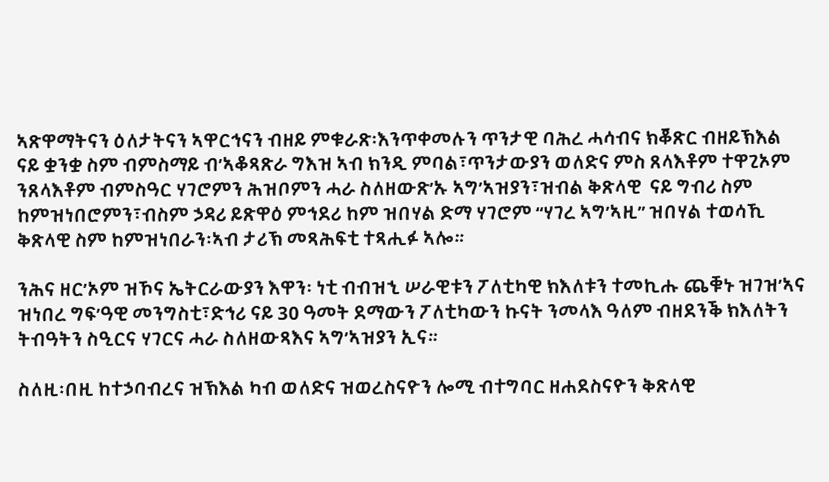ኣጽዋማትናን ዕለታትናን ኣዋርኅናን ብዘይ ምቁራጽ፡እንጥቀመሉን ጥንታዊ ባሕረ ሓሳብና ክቖጽር ብዘይኽእል ናይ ቋንቋ ስም ብምስማይ ብ’ኣቆጻጽራ ግእዝ ኣብ ክንዲ ምባል፣ጥንታውያን ወለድና ምስ ጸላእቶም ተዋጊኦም ንጸላእቶም ብምስዓር ሃገሮምን ሕዝቦምን ሓራ ስለዘውጽ’ኡ ኣግ’ኣዝያን፣ዝብል ቅጽላዊ  ናይ ግብሪ ስም ከምዝነበሮምን፣ብስም ኃዳሪ ይጽዋዕ ምኅደሪ ከም ዝበሃል ድማ ሃገሮም “ሃገረ ኣግ’ኣዚ” ዝበሃል ተወሳኺ ቅጽላዊ ስም ከምዝነበራን፡ኣብ ታሪኽ መጻሕፍቲ ተጻሒፉ ኣሎ።

ንሕና ዘር’ኦም ዝኾና ኤትርራውያን እዋን፡ ነቲ ብብዝኂ ሠራዊቱን ፖለቲካዊ ክእለቱን ተመኪሑ ጨቑኑ ዝገዝ’ኣና ዝነበረ ግፍ’ዓዊ መንግስቲ፣ድኅሪ ናይ 30 ዓመት ደማውን ፖለቲካውን ኩናት ንመላእ ዓለም ብዘደንቕ ክእለትን ትብዓትን ስዒርና ሃገርና ሓራ ስለዘውጻእና ኣግ’ኣዝያን ኢና።

ስለዚ፡በዚ ከተኃባብረና ዝኽእል ካብ ወለድና ዝወረስናዮን ሎሚ ብተግባር ዘሐደስናዮን ቅጽላዊ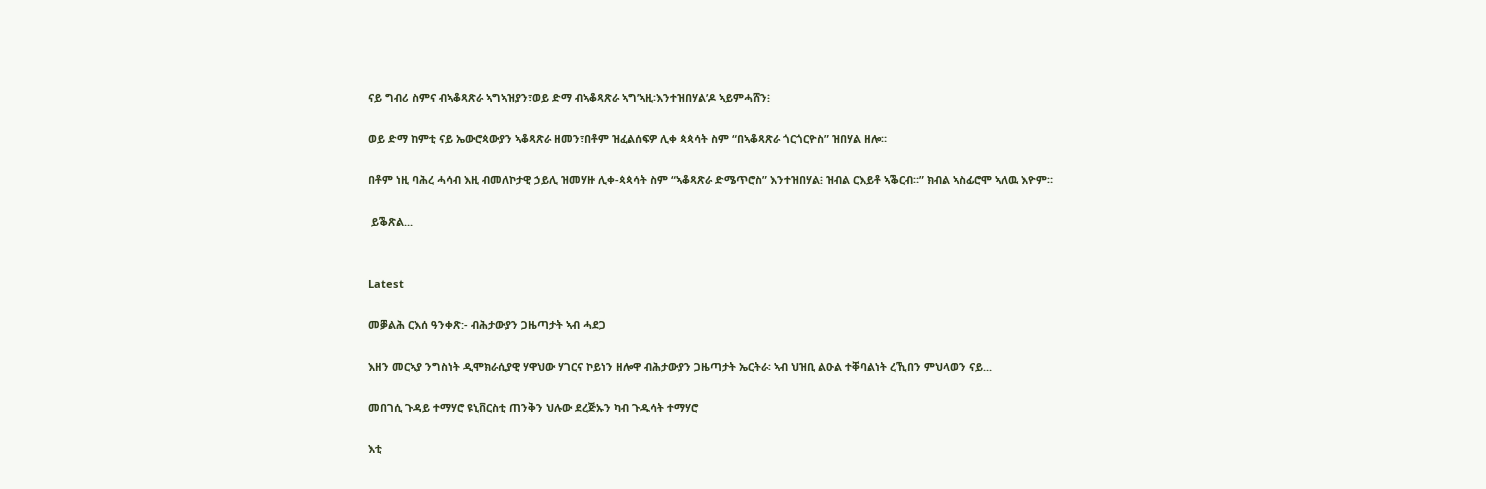ናይ ግብሪ ስምና ብኣቆጻጽራ ኣግኣዝያን፣ወይ ድማ ብኣቆጻጽራ ኣግ’ኣዚ፡እንተዝበሃል’ዶ ኣይምሓሸን፧

ወይ ድማ ከምቲ ናይ ኤውሮጳውያን ኣቆጻጽራ ዘመን፣በቶም ዝፈልሰፍዎ ሊቀ ጳጳሳት ስም “በኣቆጻጽራ ጎርጎርዮስ” ዝበሃል ዘሎ።

በቶም ነዚ ባሕረ ሓሳብ እዚ ብመለኮታዊ ኃይሊ ዝመሃዙ ሊቀ-ጳጳሳት ስም “ኣቆጻጽራ ድሜጥሮስ” እንተዝበሃል፧ ዝብል ርእይቶ ኣቕርብ።” ክብል ኣስፊሮሞ ኣለዉ እዮም።

 ይቕጽል...


Latest

መቓልሕ ርእሰ ዓንቀጽ:- ብሕታውያን ጋዜጣታት ኣብ ሓደጋ

እዘን መርኣያ ንግስነት ዲሞክራሲያዊ ሃዋህው ሃገርና ኮይነን ዘሎዋ ብሕታውያን ጋዜጣታት ኤርትራ፡ ኣብ ህዝቢ ልዑል ተቐባልነት ረኺበን ምህላወን ናይ...

መበገሲ ጉዳይ ተማሃሮ ዩኒቨርስቲ ጠንቅን ህሉው ደረጅኡን ካብ ጉዱሳት ተማሃሮ

እቲ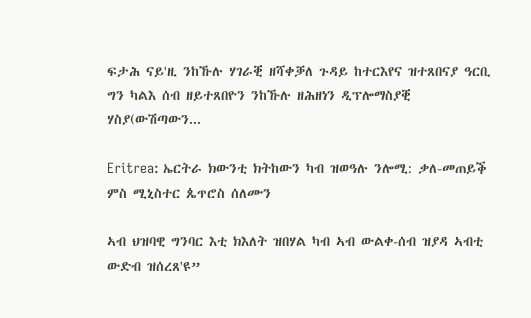ፍታሕ ናይ'ዚ ንከኹሉ ሃገራቒ ዘሻቀቓለ ጉዳይ ከተርእየና ዝተጸበናያ ዓርቢ ግን ካልእ ሰብ ዘይተጸበዮን ንከኹሉ ዘሕዘነን ዲፕሎማስያቒ ሃስያ(ውሽጣውን...

Eritrea: ኤርትራ ክውንቲ ክትከውን ካብ ዝወዓሉ ንሎሚ: ቃለ-መጠይቕ ምስ ሚኒስተር ጴጥሮስ ሰለሙን

ኣብ ህዝባዊ ግንባር እቲ ክእለት ዝበሃል ካብ ኣብ ውልቀ-ሰብ ዝያዳ ኣብቲ ውድብ ዝሰረጸ'ዩ”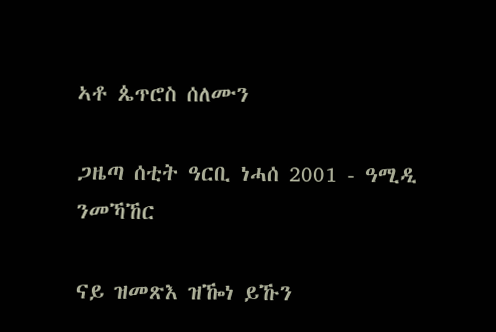ኣቶ ጴጥሮስ ሰለሙን

ጋዜጣ ሰቲት ዓርቢ ነሓሰ 2001 - ዓሚዲ ንመኻኸር

ናይ ዝመጽእ ዝዀነ ይኹን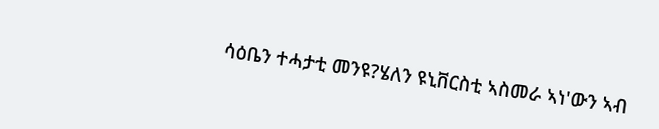ሳዕቤን ተሓታቲ መንዩ?ሄለን ዩኒቨርስቲ ኣስመራ ኣነ'ውን ኣብ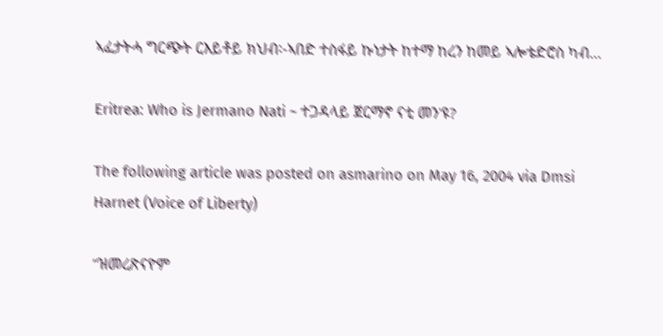ኣፈታትሓ ግርጭት ርእይቶይ ክህብ፡-ኣበድ ተስፋይ ኩነታት ከተማ ከረን ከመይ ኣሎቴድሮስ ካብ...

Eritrea: Who is Jermano Nati ~ ተጋዳላይ ጀርማኖ ናቲ መን'ዩ?

The following article was posted on asmarino on May 16, 2004 via Dmsi Harnet (Voice of Liberty)

“ዝመረጽናዮም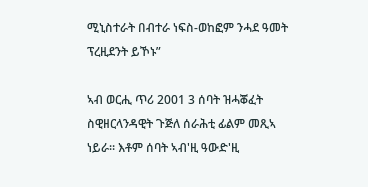ሚኒስተራት በብተራ ነፍስ-ወከፎም ንሓደ ዓመት ፕረዚደንት ይኾኑ”

ኣብ ወርሒ ጥሪ 2001 3 ሰባት ዝሓቖፈት ስዊዘርላንዳዊት ጉጅለ ሰራሕቲ ፊልም መጺኣ ነይራ። እቶም ሰባት ኣብ'ዚ ዓውድ'ዚ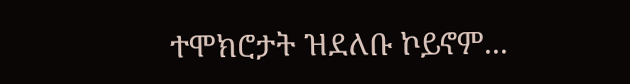ተሞክሮታት ዝደለቡ ኮይኖም...